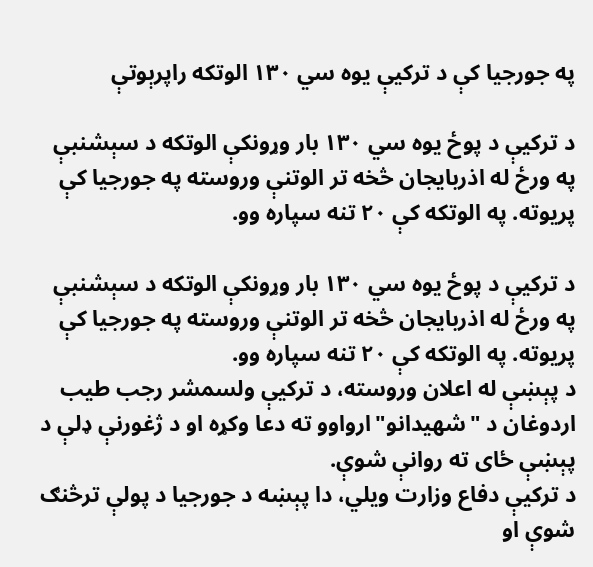په جورجیا کې د ترکیې یوه سي ۱۳۰ الوتکه راپرېوتې

د ترکیې د پوځ یوه سي ۱۳۰ بار وړونکې الوتکه د سېشنبې په ورځ له اذربایجان څخه تر الوتنې وروسته په جورجیا کې پریوته. په الوتکه کې ۲۰ تنه سپاره وو.

د ترکیې د پوځ یوه سي ۱۳۰ بار وړونکې الوتکه د سېشنبې په ورځ له اذربایجان څخه تر الوتنې وروسته په جورجیا کې پریوته. په الوتکه کې ۲۰ تنه سپاره وو.
د پېښې له اعلان وروسته، د ترکیې ولسمشر رجب طیب اردوغان د "شهیدانو"ارواوو ته دعا وکړه او د ژغورنې ډلې د پېښې ځای ته روانې شوې.
د ترکیې دفاع وزارت ویلي، دا پېښه د جورجیا د پولې ترڅنګ شوې او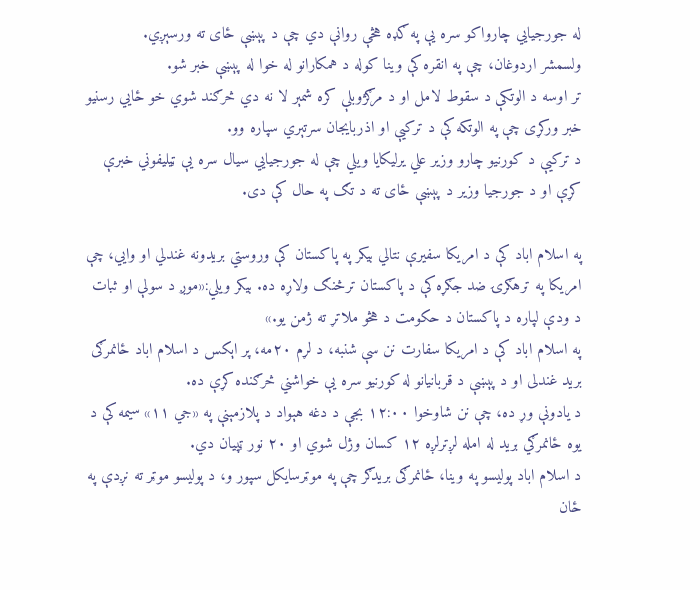له جورجیايي چارواکو سره یې په ګډه هڅې روانې دي چې د پېښې ځای ته ورسېږي.
ولسمشر اردوغان، چې په انقره کې وینا کوله د همکارانو له خوا له پېښې خبر شو.
تر اوسه د الوتکې د سقوط لامل او د مرګژوبلې کره شمېر لا نه دي څرګند شوي خو ځایي رسنیو خبر ورکړی چې په الوتکه کې د ترکیې او اذربایجان سرتېري سپاره وو.
د ترکیې د کورنیو چارو وزیر علي یرلیکایا ویلي چې له جورجیايي سیال سره یې ټیلیفوني خبرې کړې او د جورجیا وزیر د پېښې ځای ته د تګ په حال کې دی.

په اسلام اباد کې د امریکا سفیرې نتالي بیکر په پاکستان کې وروستي بریدونه غندلي او وايي، چې امریکا په ترهګرۍ ضد جګړه کې د پاکستان ترڅنګ ولاړه ده. بیکر ویلي:«موږ د سولې او ثبات د ودې لپاره د پاکستان د حکومت د هڅو ملاتړ ته ژمن یو.»
په اسلام اباد کې د امریکا سفارت نن سې شنبه، د لړم ۲۰مه، پر اېکس د اسلام اباد ځانمرګی برید غندلی او د پېښې د قربانیانو له کورنیو سره یې خواشني څرګنده کړې ده.
د یادونې وړ ده، چې نن شاوخوا ۱۲:۰۰ بجې د دغه هېواد د پلازمېنې په «جي ۱۱» سیمه کې د یوه ځانمرګي برید له امله لږترلږه ۱۲ کسان وژل شوي او ۲۰ نور ټپیان دي.
د اسلام اباد پولیسو په وینا، ځانمرګی بریدګر چې په موټرسایکل سپور و، د پولیسو موټر ته نږدې په ځان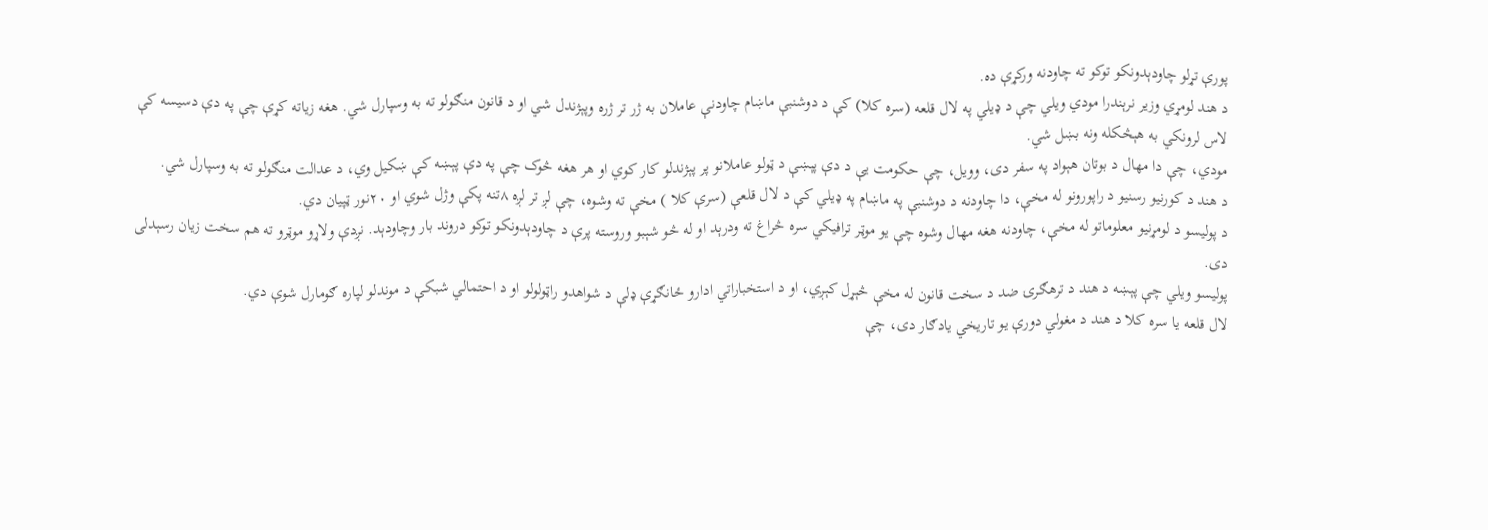پورې تړلو چاودېدونکو توکو ته چاودنه ورکړې ده.
د هند لومړي وزير نرېندرا مودي ویلي چې د ډیلي په لال قلعه (سره کلا) کې د دوشنبې ماښام چاودنې عاملان به ژر تر ژره وپېژندل شي او د قانون منګولو ته به وسپارل شي. هغه زیاته کړې چې په دې دسیسه کې لاس لرونکي به هېڅکله ونه بښل شي.
مودي، چې دا مهال د بوتان هېواد په سفر دی، وویل، چې حکومت یې د دې پېښې د ټولو عاملانو پر پېژندلو کار کوي او هر هغه څوک چې په دې پېښه کې ښکیل وي، د عدالت منګولو ته به وسپارل شي.
د هند د کورنيو رسنيو د راپورونو له مخې، دا چاودنه د دوشنبې په ماښام په ډیلي کې د لال قلعې (سرې کلا ) مخې ته وشوه، چې لږ تر لږه ۸تنه پکې وژل شوي او ۲۰نور ټپيان دي.
د پولیسو د لومړنیو معلوماتو له مخې، چاودنه هغه مهال وشوه چې یو موټر ترافیکي سره څراغ ته ودرېد او له څو شېبو وروسته پرې د چاودېدونکو توکو دروند بار وچاودېد. نږدې ولاړو موټرو ته هم سخت زیان رسېدلی دی.
پولیسو ویلي چې پېښه د هند د ترهګرۍ ضد د سخت قانون له مخې څېړل کېږي، او د استخباراتي ادارو ځانګړې ډلې د شواهدو راټولولو او د احتمالي شبکې د موندلو لپاره ګومارل شوې دي.
لال قلعه یا سره کلا د هند د مغولي دورې یو تاریخي یادګار دی، چې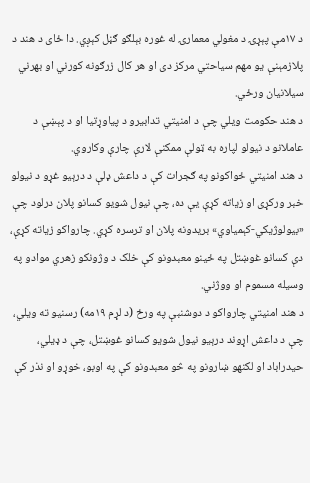د ۱۷مې پېړۍ د مغولي معمارۍ له غوره بېلګو ګڼل کېږي. دا ځای د هند د پلازمېنې یو مهم سیاحتي مرکز دی او هر کال زرګونه کورني او بهرني سیلانیان ورځي.
د هند حکومت ویلي چې د امنیتي تدابیرو د پیاوړتیا او د پېښې د عاملانو د نیولو لپاره به ټولې ممکنې لارې چارې وکاروي.
د هند امنیتي ځواکونو په ګجرات کې د داعش ډلې د درېیو غړو د نیولو خبر ورکړی او زیاته کړې یې ده، چې نیول شویو کسانو پلان درلود چې «بیولوژیکي-کېمیاوي» بریدونه پلان او ترسره کړي. چارواکو زیاته کړې، دې کسانو غوښتل په ځینو معبدونو کې خلک د وژونکو زهري موادو په وسیله مسموم او ووژني.
د هند امنیتي چارواکو د دوشنبې په ورځ (د لړم ۱۹مه) رسنیو ته ویلي، چې د داعش اړوند درېیو نیول شویو کسانو غوښتل، چې د ډیلي، حیدراباد او لکنهو ښارونو په څو معبدونو کې په اوبو، خوړو او نذر کې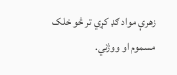زهرې مواد ګډ کړي تر څو خلک مسموم او ووژني.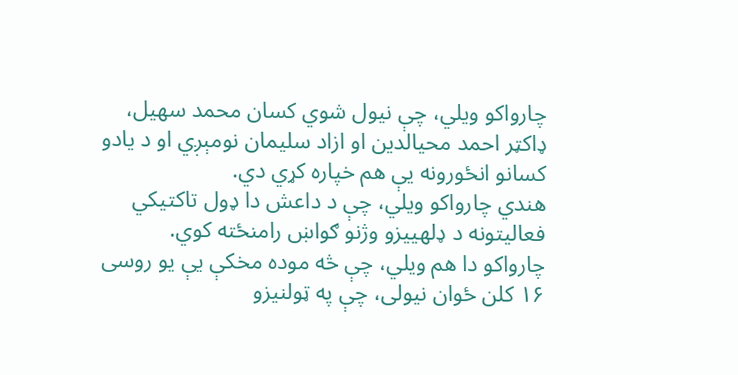چارواکو ویلي، چې نیول شوي کسان محمد سهیل، ډاکټر احمد محیالدین او ازاد سلیمان نومېږي او د یادو کسانو انځورونه یې هم خپاره کړي دي.
هندي چارواکو ویلي، چې د داعش دا ډول تاکتیکي فعالیتونه د ډلهییزو وژنو ګواښ رامنځته کوي.
چارواکو دا هم ویلي، چې څه موده مخکې یې یو روسی ۱۶ کلن ځوان نیولی، چې په ټولنیزو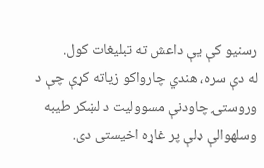رسنیو کې یې داعش ته تبلیغات کول.
له دې سره، هندي چارواکو زیاته کړې چې د وروستۍ چاودنې مسوولیت د لښکر طیبه وسلهوالې ډلې پر غاړه اخیستی دی.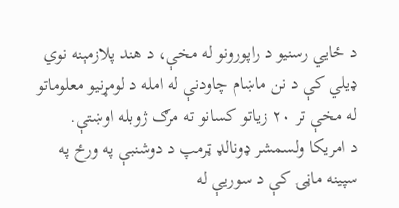د ځایي رسنیو د راپورونو له مخې، د هند پلازمېنه نوي ډیلي کې د نن ماښام چاودنې له امله د لومړنیو معلوماتو له مخې تر ۲۰ زیاتو کسانو ته مرګ ژوبله اوښتې.
د امریکا ولسمشر ډونالډ ټرمپ د دوشنبې په ورځ په سپینه ماڼۍ کې د سوریې له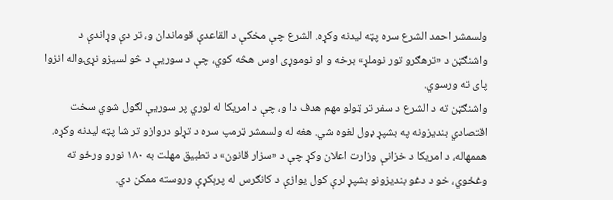ولسمشر احمد الشرع سره پټه لیدنه وکړه. الشرع چې مخکې د القاعدې قوماندان و، تر دې وړاندې د واشنګټن د «ترهګرو تور نوملړ» برخه و او نوموړی اوس هڅه کوي، چې د سوریې د څو لسیزو نړۍواله انزوا پای ته ورسوي.
واشنګټن ته د الشرع د سفر تر ټولو مهم هدف دا و، چې د امریکا له لوري پر سوریې لګول شوي سخت اقتصادي بندیزونه په بشپړ ډول لغوه شي. هغه له ولسمشر ټرمپ سره د تړلو دروازو تر شا پټه لیدنه وکړه. هممهاله، د امریکا د خزانې وزارت اعلان وکړ چې د «سزار قانون» د تطبیق مهلت به ۱۸۰ نورو ورځو ته وغځوي، خو د دغو بندیزونو بشپړ لرې کول یوازې د کانګرس له پرېکړې وروسته ممکن دي.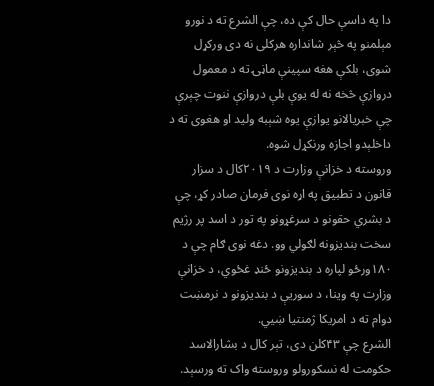دا په داسې حال کې ده، چې الشرع ته د نورو مېلمنو په څېر شانداره هرکلی نه دی ورکړل شوی، بلکې هغه سپینې ماڼۍ ته د معمول دروازې څخه نه له یوې بلې دروازې ننوت چېرې چې خبریالانو یوازې یوه شېبه ولید او هغوی ته د داخلېدو اجازه ورنکړل شوه.
وروسته د خزانې وزارت د ۲۰۱۹کال د سزار قانون د تطبیق په اړه نوی فرمان صادر کړ، چې د بشري حقونو د سرغړونو په تور د اسد پر رژیم سخت بندیزونه لګولي وو. دغه نوی ګام چې د ۱۸۰ورځو لپاره د بندیزونو ځنډ غځوي، د خزانې وزارت په وینا، د سوریې د بندیزونو د نرمښت دوام ته د امریکا ژمنتیا ښيي.
الشرع چې ۴۳کلن دی، تېر کال د بشارالاسد حکومت له نسکورولو وروسته واک ته ورسېد.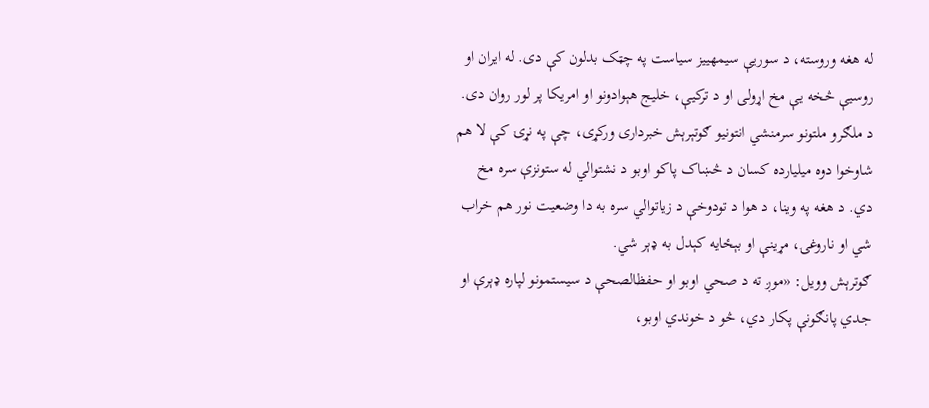له هغه وروسته، د سوریې سیمهییز سیاست په چټک بدلون کې دی. له ایران او روسیې څخه یې مخ اړولی او د ترکیې، خلیج هېوادونو او امریکا پر لور روان دی.
د ملګرو ملتونو سرمنشي انتونیو ګوتېرېش خبرداری ورکړی، چې په نړۍ کې لا هم شاوخوا دوه میلیارده کسان د څښاک پاکو اوبو د نشتوالي له ستونزې سره مخ دي. د هغه په وینا، د هوا د تودوخې د زیاتوالي سره به دا وضعیت نور هم خراب شي او ناروغۍ، مړینې او بېځایه کېدل به ډېر شي.
ګوترېش وویل: «موږ ته د صحي اوبو او حفظالصحې د سیستمونو لپاره ډېرې او جدي پانګونې پکار دي، څو د خوندي اوبو،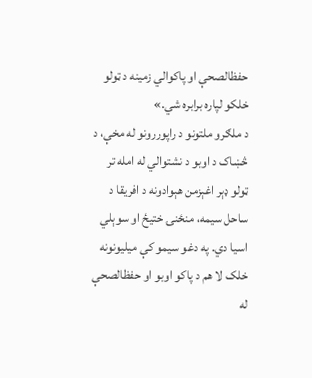حفظالصحې او پاکوالي زمینه د ټولو خلکو لپاره برابره شي.»
د ملګرو ملتونو د راپوررونو له مخې، د څښاک د اوبو د نشتوالي له امله تر ټولو ډېر اغېزمن هېوادونه د افریقا د ساحل سیمه، منځنۍ ختیځ او سوېلي اسیا دي. په دغو سیمو کې میلیونونه خلک لا هم د پاکو اوبو او حفظالصحې له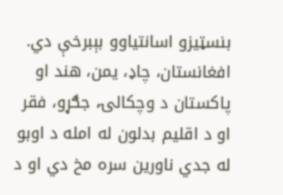بنسټیزو اسانتیاوو بېبرخې دي.
افغانستان، چاډ، یمن، هند او پاکستان د وچکالۍ، جګړو، فقر او د اقلیم بدلون له امله د اوبو له جدي ناورین سره مخ دي او د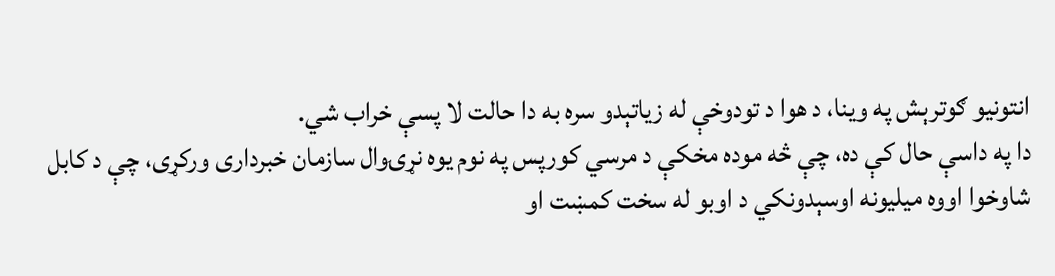انتونیو ګوترېش په وینا، د هوا د تودوخې له زیاتېدو سره به دا حالت لا پسې خراب شي.
دا په داسې حال کې ده، چې څه موده مخکې د مرسي کورپس په نوم یوه نړۍوال سازمان خبرداری ورکړی، چې د کابل شاوخوا اووه میلیونه اوسېدونکي د اوبو له سخت کمښت او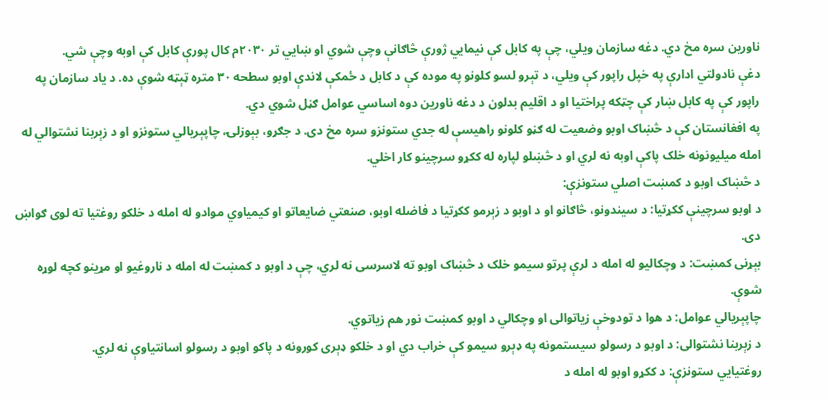ناورین سره مخ دي. دغه سازمان ویلي، چې په کابل کې نیمايي ژورې څاګانې وچې شوي او ښايي تر ۲۰۳۰م کال پورې کابل کې اوبه وچې شي.
دغې نادولتي ادارې په خپل راپور کې ویلي، د تېرو لسو کلونو په موده کې د کابل د ځمکې لاندې اوبو سطحه ۳۰ متره ټېټه شوې ده. د یاد سازمان په راپور کې په کابل ښار کې چټکه پراختیا او د اقلیم بدلون د دغه ناورین دوه اساسي عوامل ګڼل شوي دي.
په افغانستان کې د څښاک اوبو وضعیت له ګڼو کلونو راهیسې له جدي ستونزو سره مخ دی. د جګړو، بېوزلۍ، چاپېریالي ستونزو او د زېربنا نشتوالي له امله میلیونونه خلک پاکې اوبه نه لري او د څښلو لپاره له ککړو سرچینو کار اخلي.
د څښاک اوبو د کمښت اصلي ستونزې:
د اوبو سرچینې ککړتیا: د سیندونو، څاګانو او د اوبو د زېرمو ککړتیا د فاضله اوبو، صنعتي ضایعاتو او کیمیاوي موادو له امله د خلکو روغتیا ته لوی ګواښ دی.
بېړنی کمښت: د وچکالیو له امله د لرې پرتو سیمو خلک د څښاک اوبو ته لاسرسی نه لري، چې د اوبو د کمښت له امله د ناروغیو او مړینو کچه لوړه شوې.
چاپېریالي عوامل: د هوا د تودوخې زیاتوالی او وچکالي د اوبو کمښت نور هم زیاتوي.
د زېربنا نشتوالی: د اوبو د رسولو سیستمونه په ډېرو سیمو کې خراب دي او د خلکو ډېری کورونه د پاکو اوبو د رسولو اسانتیاوې نه لري.
روغتیايي ستونزې: د ککړو اوبو له امله د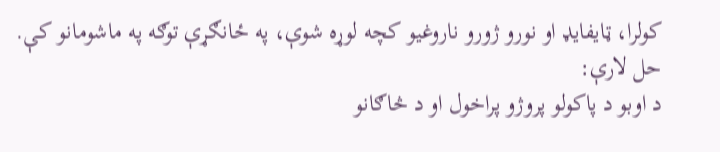کولرا، ټایفایډ او نورو ژورو ناروغیو کچه لوړه شوې، په ځانګړې توګه په ماشومانو کې.
حل لارې:
د اوبو د پاکولو پروژو پراخول او د څاګانو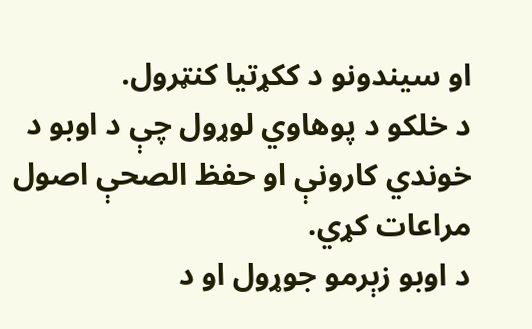او سیندونو د ککړتیا کنټرول.
د خلکو د پوهاوي لوړول چې د اوبو د خوندي کارونې او حفظ الصحې اصول مراعات کړي.
د اوبو زېرمو جوړول او د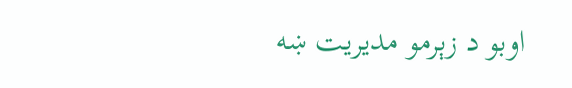اوبو د زېرمو مدیریت ښه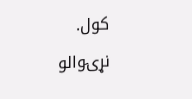کول.
نړۍوالو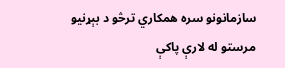سازمانونو سره همکاري ترڅو د بېړنیو مرستو له لارې پاکې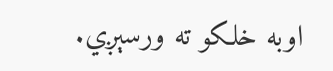اوبه خلکو ته ورسېږي.